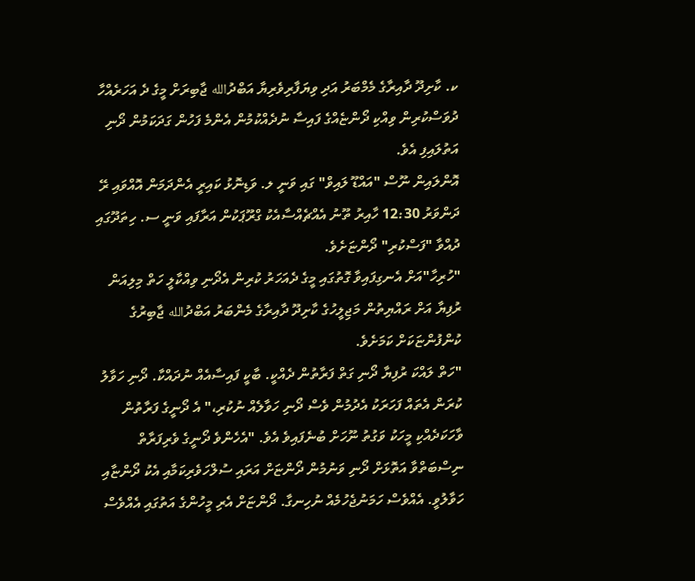ކ. ކާށިދޫ ދާއިރާގެ މެމްބަރު އަދި ވިޔަފާރިވެރިޔާ އަބްދުالله ޖާބިރަށް މީގެ ދެ އަހަރެއްހާ ދުވަސްކުރިން ވިއްކި ދޯންޏެއްގެ ފައިސާ ނުދެއްކުމުން އެންމެ ފަހުން ގަދަކަމުން ދޯނި އަތުލައިފި އެވެ.
އޮންލައިން ނޫސް "އައްޑޫ ލައިވް" ގައި ވަނީ ލ. ވަޑިނޮޅު ކައިރީ އެންދަމަން އޮއްވައި ރޭ ދަންވަރު 12:30 ހާއިރު ތޫނު އެއްޗެއްސާއެކު ގްރޫޕަކުން އަރާފައި ވަނީ ސ. ހިތަދޫގައި ދުއްވާ "ފަސްކުރި" ދޯންޏަށެވެ.
"ހުރިހާ"އަށް އެނގިފައިވާ ގޮތުގައި މީގެ ދެއަހަރު ކުރިން އެދޯނި ވިއްކާލީ ހަތް މިލިއަން ރުފިޔާ އަށް ރައްޔިތުން މަޖިލީހުގެ ކާށިދޫ ދާއިރާގެ މެންބަރު އަބްދުالله ޖާބިރުގެ ކުންފުންޏަކަށް ކަމަށެވެ.
"ހަތް ލައްކަ ރުފިޔާ ދޯނި ގަތް ފަރާތުން ދެއްކީ. ބާކީ ފައިސާއެއް ނުދައްކާ. ދޯނި ހަވާލު ކުރަން އެތައް ފަހަރަކު އެދުމުން ވެސް ދޯނި ހަވާލެއް ނުކުރި،" އެ ދޯނީގެ ފަރާތުން ވާހަކަދެއްކި މީހަކު ވަގުތު ނޫހަށް ބުނެފައިވެ އެވެ. "އެހެންވެ ދޯނީގެ ވެރިފަރާތް ނިސްބަތްވާ އަތޮޅަށް ދޯނި ވަނުމުން ދޯންޏަށް އަރައި ސުލްހަވެރިކަމާއި އެކު ދޯންޏާއި ހަވާލުވީ. އެއްވެސް ހަމަނުޖެހުމެއް ނުހިނގާ. ދޯންޏަށް އެރި މީހުންގެ އަތުގައި އެއްވެސް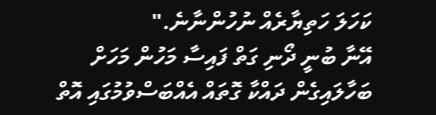ކަހަލަ ހަތިޔާރެއް ނުހުންނާނެ."
އޭނާ ބުނީ ދޯނި ގަތް ފައިސާ މަހުން މަހަށް ބަހާލައިގެން ދައްކާ ގޮތައް އެއްބަސްވުމުގައި އޮތް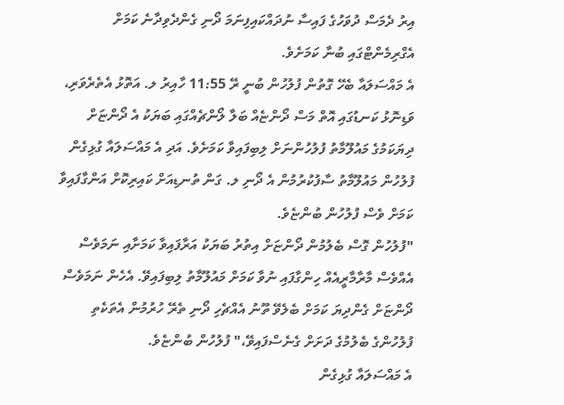އިރު ދެމަސް ދުވަހުގެ ފައިސާ ނުދައްކައިފިނަމަ ދޯނި ގެންދެވިދާނެ ކަމަށް އެގްރިމެންޓްގައި ބުނާ ކަމަށެވެ.
އެ މައްސަލައާ ބެހޭ ގޮތުން ފުލުހުން ބުނީ ރޭ 11:55 ހާއިރު ލ. އަތޮޅު އެތެރެވަރި، ވަޑިނޮޅު ކަނޑުގައި އޮތް މަސް ދޯންޏެއް ބަލާ ލޯންޗެއްގައި ބަޔަކު އެ ދޯންޏަށް ދިޔަކަމުގެ މައުލޫމާތު ފުލުހުންނަށް ލިބިފައިވާ ކަމަށެވެ. އަދި އެ މައްސަލައާ ގުޅިގެން ފުލުހުން މައުލޫމާތު ސާފުކުރުމުން އެ ދޯނި ލ. ގަން ތުނޑިއަށް ކައިރިކޮށް އަންގާފައިވާ ކަމަށް ވެސް ފުލުހުން ބުންޏެވެ.
"ފުލުހުން ގޮސް ބެލުމުން ދޯންޏަށް އިތުރު ބަޔަކު އަރާފައިވާ ކަމަށާއި ނަމަވެސް އެއްވެސް މާރާމާރީއެއް ހިންގާފައި ނުވާ ކަމަށް މައުލޫމާތު ލިބިފައިވޭ. އެހެން ނަމަވެސް ދޯންޏަށް ގެންދިޔަ ކަމަށް ބެލެވޭ ތޫނު އެއްޗެހި ދޯނި ތެރޭ ހުރުމުން އެތަކެތި ފުލުހުންގެ ބެލުމުގެ ދަށަށް ގެނެސްފައިވޭ،" ފުލުހުން ބުންޏެވެ.
އެ މައްސަލައާ ގުޅިގެން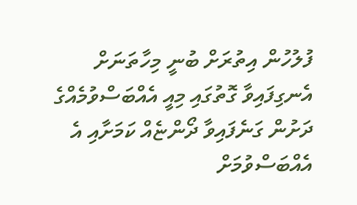ފުލުހުން އިތުރަށް ބުނީ މިހާތަނަށް އެނގިފައިވާ ގޮތުގައި މިއީ އެއްބަސްވުމެއްގެ ދަށުން ގަނެފައިވާ ދޯންޏެއް ކަމަށާއި އެ އެއްބަސްވުމަށް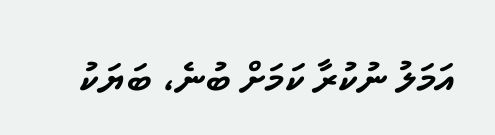އަމަލު ނުކުރާ ކަމަށް ބުނެ، ބަޔަކު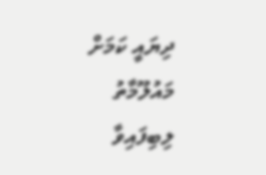ދިޔައީ ކަމަށް މައުލޫމާތު ލިބިފައިވާ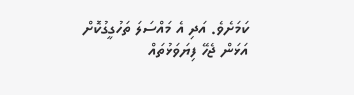ކަމަށެވެ. އަދި އެ މައްސަލަ ތަހުގީގުކޮށް އަޅަން ޖެހޭ ފިޔަވަޅުތައް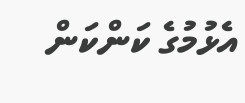އެޅުމުގެ ކަންކަން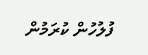ފުލުހުން ކުރަމުން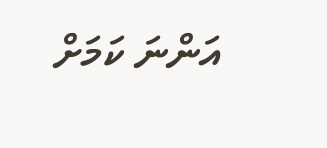އަންނަ ކަމަށް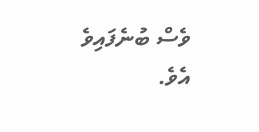ވެސް ބުނެފައިވެ އެވެ.